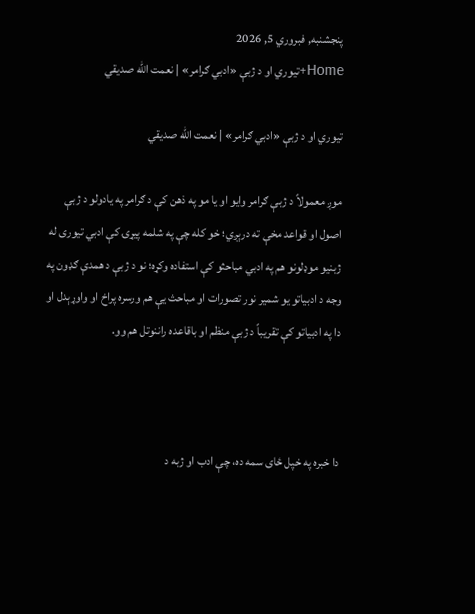پنجشنبه, فبروري 5, 2026
Home+تیوري او د ژبې «ادبي ګرامر» | نعمت الله صدیقي

تیوري او د ژبې «ادبي ګرامر» | نعمت الله صدیقي

موږ معمولاً د ژبې ګرامر وایو او یا مو په ذهن کې د ګرامر په یادولو د ژبې اصول او قواعد مخې ته درېږي؛ خو کله چې په شلمه پیړۍ کې ادبي تیوری له ژبنیو موډلونو هم په ادبي مباحثو کې استفاده وکړه؛ نو د ژبې د همدې ګډون په وجه د ادبیاتو یو شمیر نور تصورات او مباحث یې هم ورسره پراخ او واوړېدل او دا په ادبیاتو کې تقریباً د ژبې منظم او باقاعده راننوتل هم وو.



دا خبره په خپل ځای سمه ده، چې ادب او ژبه د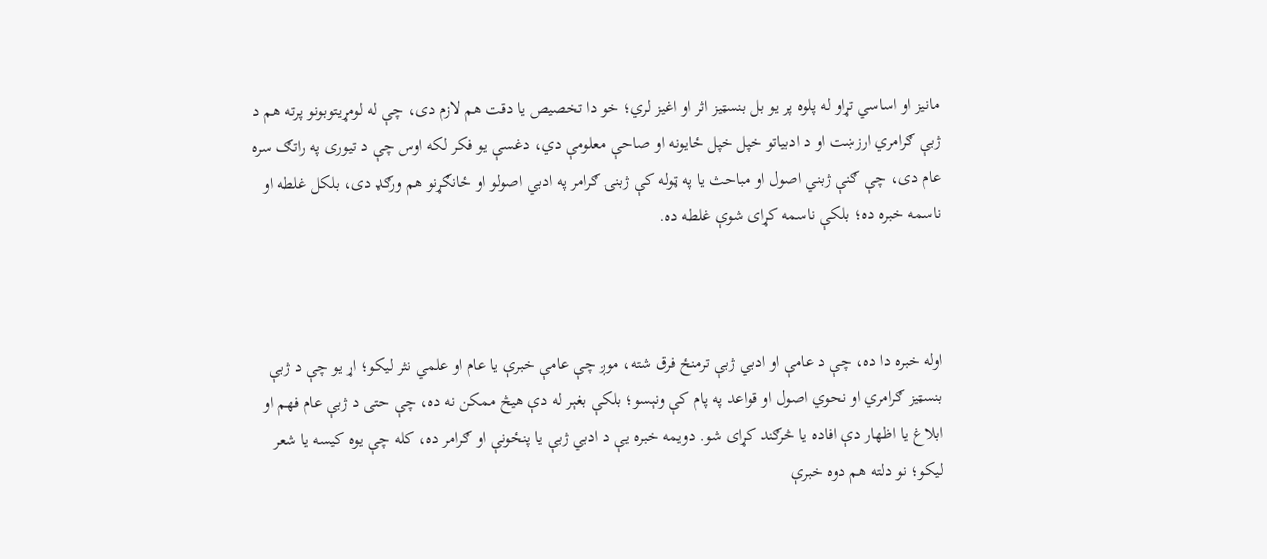مانیز او اساسي تړاو له پلوه پر یو بل بنسټیز اثر او اغیز لري؛ خو دا تخصیص یا دقت هم لازم دی، چې له لومړیتوبونو پرته هم د ژبې ګرامري ارزښت او د ادبیاتو خپل خپل ځایونه او صاحې معلومې دي، دغسې یو فکر لکه اوس چې د تیوری په راتګ سره عام دی، چې ګنې ژبني اصول او مباحث یا په ټوله کې ژبنۍ ګرامر په ادبي اصولو او ځانګړنو هم ورګډ دی، بلکل غلطه او ناسمه خبره ده؛ بلکې ناسمه کړای شوې غلطه ده.



اوله خبره دا ده، چې د عامې او ادبي ژبې ترمنځ فرق شته، موږ چې عامې خبرې یا عام او علمي نثر لیکو؛ اړ یو چې د ژبې بنسټیز ګرامري او نحوي اصول او قواعد په پام کې ونېسو؛ بلکې بغېر له دې هیڅ ممکن نه ده، چې حتی د ژبې عام فهم او ابلاغ یا اظهار دې افاده یا څرګند کړای شو. دویمه خبره یې د ادبي ژبې یا پنځونې او ګرامر ده، کله چې یوه کیسه یا شعر لیکو؛ نو دلته هم دوه خبرې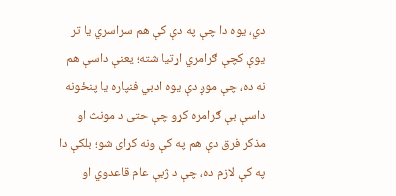دي، یوه دا چې په دې کې هم سراسري یا تر یوې کچې ګرامري اړتیا شته؛ یعنې داسې هم نه ده، چې موږ دې یوه ادبي فنپاره یا پنځونه داسې بې ګرامره کړو چې حتی د مونث او مذکر فرق دې هم په کې ونه کړای شو؛ بلکې دا په کې لازم ده، چې د ژبې عام قاعدوي او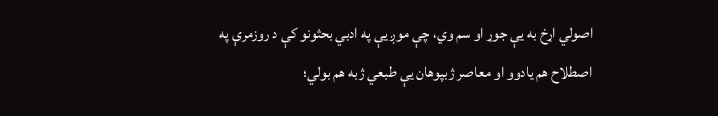اصولي اړخ به یې جوړ او سم وي، چې موږ یې په ادبي بحثونو کې د روزمرې په اصطلاح هم یادوو او معاصر ژبپوهان یې طبعي ژبه هم بولي؛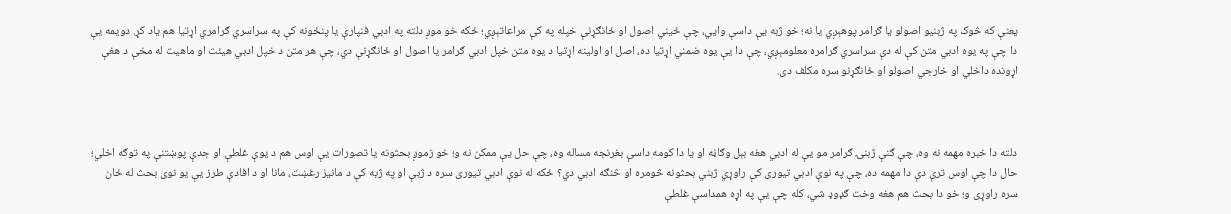یعنې که څوک په ژبنیو اصولو یا ګرامر پوهېږي یا نه؛ خو ژبه یې داسې وایي، چې ځیني اصول او ځانګړنې خپله په کې مراعاتېږي؛ ځکه خو موږ دلته په ادبي فنپارې یا پنځونه کې په سراسري ګرامري اړتیا هم یاد کړ. دویمه یې دا چې په یوه ادبي متن کې له دې سراسري ګرامره معلومېږي، چې دا یې یوه ضمني اړتیا ده، اصل او اولینه اړتیا د یوه متن خپل ادبي ګرامر یا اصول او ځانګړنې دي، چې هر متن د خپل ادبي هیئت او ماهیت له مخې د هغې اړونده داخلي او خارجي اصولو او ځانګړنو سره مکلف دی.



دلته دا خبره مهمه نه وه، چې ګنې ژبنۍ ګرامر مو یې له ادبي هغه بېل وګاڼه او یا دا کومه داسې بغرنجه مساله وه، چې حل یې ممکن نه و؛ خو زموږ بحثونه یا تصورات یې اوس هم د یوې غلطې او جدې پوښتنې په توګه اخلي؛ حال دا چې اوس ترې دې دا مهمه ده، چې په نوې ادبي تیوری کې راوړي ژبني بحثونه څومره او څنګه ادبي دي؟ ځکه له نوې ادبي تیوری سره د ژبې او په ژبه کې د مانیز رغښت، مانا او د افادې طرز یې یو نوی بحث له ځان سره راوړی و؛ خو دا بحث هم هغه وخت ګډوډ شي، کله چې یې په اړه همداسې غلطې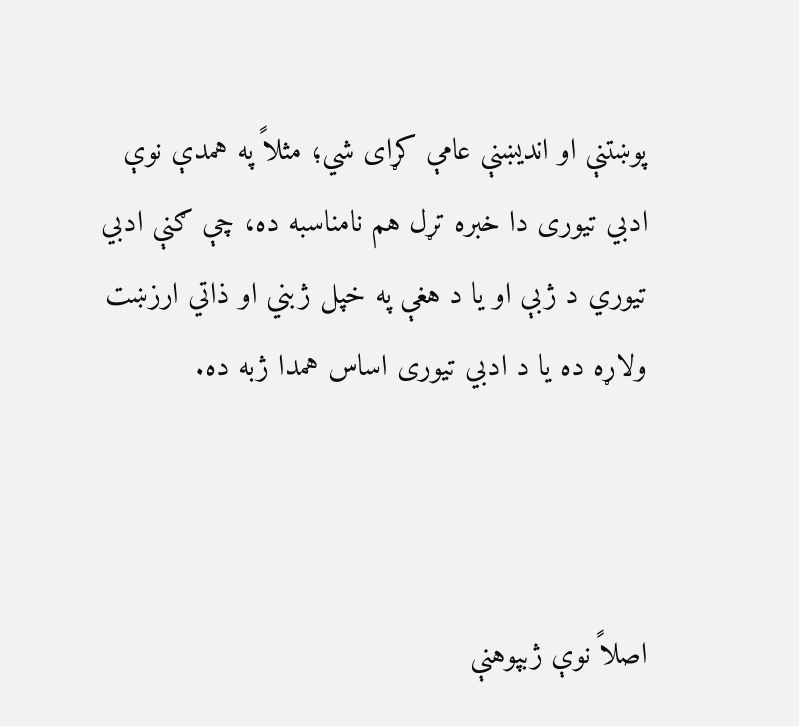پوښتنې او اندیښنې عامې کړای شي؛ مثلاً په همدې نوې ادبي تیوری دا خبره تړل هم نامناسبه ده، چې ګنې ادبي تیوري د ژبې او یا د هغې په خپل ژبني او ذاتي ارزښت ولاړه ده یا د ادبي تیوری اساس همدا ژبه ده.



اصلاً نوې ژبپوهنې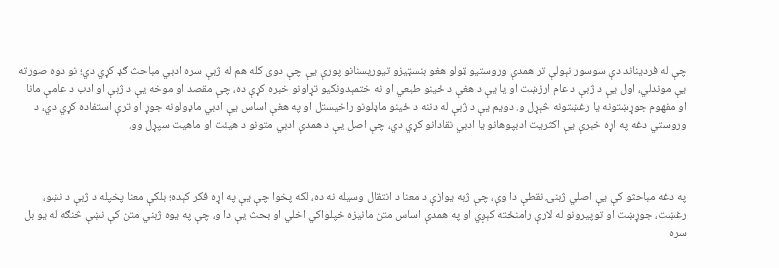چې له فرديناند دې سوسور نېولې تر همدې وروستیو ټولو هغو بنسټیزو تیوریسنانو پورې یې چې دوی کله هم له ژبې سره ادبي مباحث ګډ کړي دي؛ نو دوه صورته یې موندلي، اول یې د ژبې د عام ارزښت او یا یې د هغې د ځینو طبعي او نه ختمېدونکيو تړاونو خبره کړې ده، چې مقصد او موخه یې د ژبې او ادب د عامې مانا او مفهوم جوړښتونه یا رغښتونه څېړل و. دویم یې د ژبې له دننه د ځینو ماډلونو راخیستل او په هغې اساس یې ادبي ماډولونه جوړ او ترې استفاده کړي دي، د وروستي دغه په اړه خبرې یې اکثریت ادبپوهانو یا ادبي نقادانو کړي دي، چې اصل یې د همدې ادبي متونو د هیئت او ماهیت سپړل وو.



په دغه مباحثو کې یې اصلي ژبنۍ نقطې دا وې، چې ژبه یوازې د معنا د انتقال وسیله نه ده، لکه پخوا چې یې په اړه فکر کېده؛ بلکې معنا پخپله د ژبې د نښو، رغښت، جوړښت او توپیرونو له لارې رامنځته کېږي او په همدې اساس متن مانیزه خپلواکي اخلي او بحث یې دا و، چې په یوه ژبني متن کې نښې څنګه له یو بل سره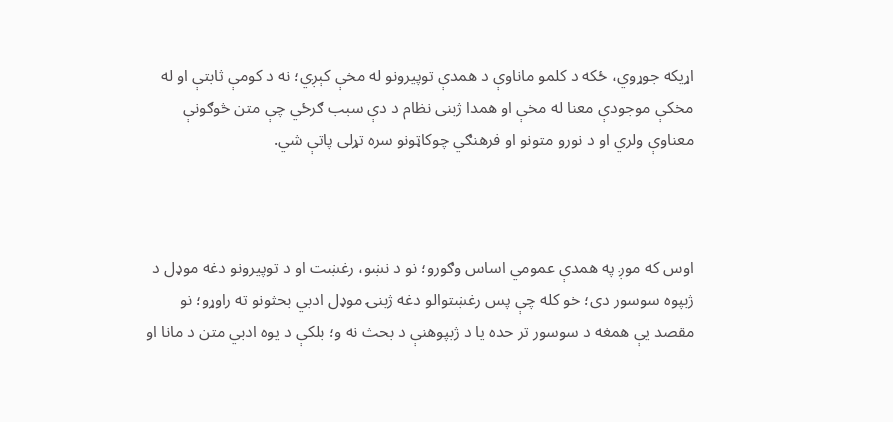اړیکه جوړوي، ځکه د کلمو ماناوې د همدې توپیرونو له مخې کېږي؛ نه د کومې ثابتې او له مخکې موجودې معنا له مخې او همدا ژبنی نظام د دې سبب ګرځي چې متن څوګونې معناوې ولري او د نورو متونو او فرهنګي چوکاټونو سره تړلی پاتې شي.



اوس که موږ په همدې عمومي اساس وګورو؛ نو د نښو، رغښت او د توپیرونو دغه موډل د ژبپوه سوسور دی؛ خو کله چې پس رغښتوالو دغه ژبنۍ موډل ادبي بحثونو ته راوړو؛ نو مقصد یې همغه د سوسور تر حده یا د ژبپوهنې د بحث نه و؛ بلکې د یوه ادبي متن د مانا او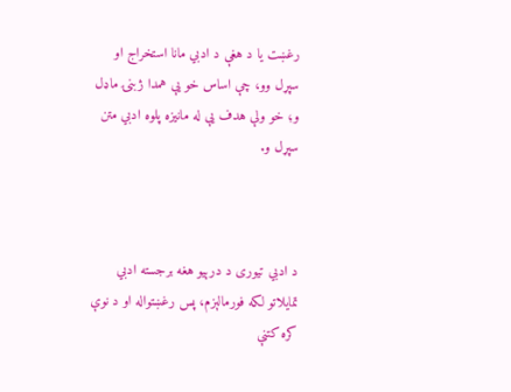رغښت یا د هغې د ادبي مانا استخراج او سپړل وو، چې اساس خو یې همدا ژبنۍ ماډل و؛ خو ولې هدف یې له مانیزه پلوه ادبي متن سپړل و.



د ادبي تیوری د درېیو هغه برجسته ادبي تمایلاتو لکه فورمالېزم، پس رغښتواله او د نوې کره کتنې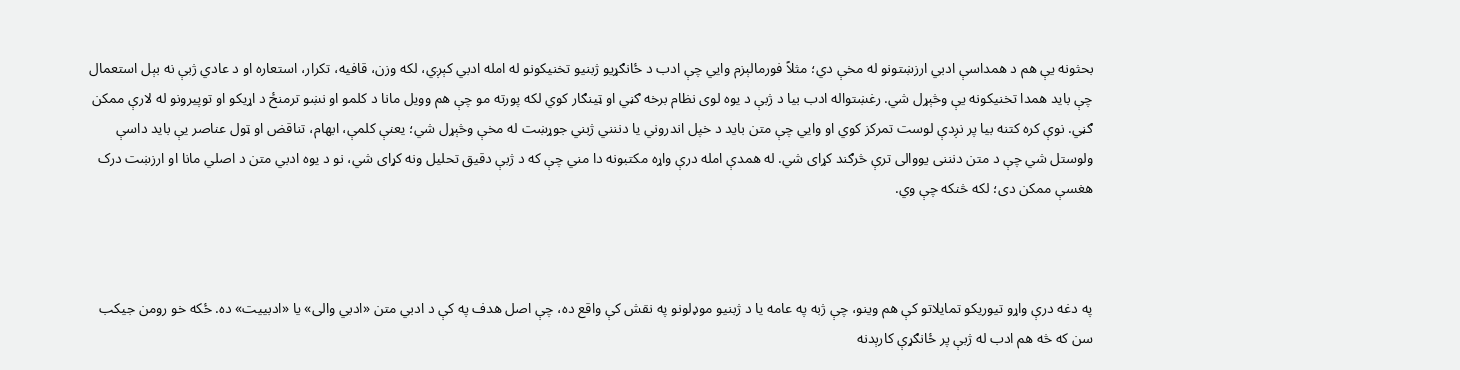بحثونه یې هم د همداسې ادبي ارزښتونو له مخې دي؛ مثلاً فورمالېزم وايي چې ادب د ځانګړیو ژبنیو تخنیکونو له امله ادبي کېږي، لکه وزن، قافیه، تکرار، استعاره او د عادي ژبې نه بېل استعمال چې باید همدا تخنیکونه یې وڅېړل شي. رغښتواله ادب بیا د ژبې د یوه لوی نظام برخه ګڼي او ټینګار کوي لکه پورته مو چې هم وویل مانا د کلمو او نښو ترمنځ د اړیکو او توپیرونو له لارې ممکن ګڼي. نوې کره کتنه بیا پر نږدې لوست تمرکز کوي او وايي چې متن باید د خپل اندروني یا دننني ژبني جوړښت له مخې وڅېړل شي؛ یعنې کلمې، ابهام، تناقض او ټول عناصر یې باید داسې ولوستل شي چې د متن دنننی یووالی ترې څرګند کړای شي. له همدې امله درې واړه مکتبونه دا مني چې که د ژبې دقیق تحلیل ونه کړای شي، نو د یوه ادبي متن د اصلي مانا او ارزښت درک هغسې ممکن دی؛ لکه څنکه چې وي.



په دغه درې واړو تیوریکو تمایلاتو کې هم وینو، چې ژبه په عامه یا د ژبنیو موډلونو په نقش کې واقع ده، چې اصل هدف په کې د ادبي متن «ادبي والی» یا «ادبییت» ده. ځکه خو رومن جیکب سن که څه هم ادب له ژبې پر ځانګړې کارېدنه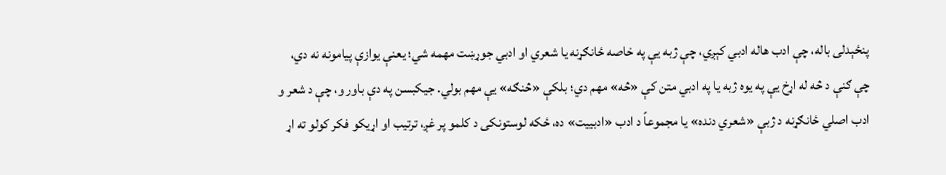پنځېدلی باله، چې ادب هاله ادبي کېږي، چې ژبه یې په خاصه ځانګړنه یا شعري او ادبي جوړښت مهمه شي؛ یعنې یوازې پیامونه نه دي، چې ګنې د څه له اړخ یې په یوه ژبه یا په ادبي متن کې «څه» مهم دي؛ بلکې «څنګه» یې مهم بولي. جیکبسن په دې باور و، چې د شعر و ادب اصلي ځانګړنه د ژبې «شعري دنده» يا مجموعاً د ادب «ادبییت» ده، ځکه لوستونکی د کلمو پر غږ، ترتیب او اړیکو فکر کولو ته اړ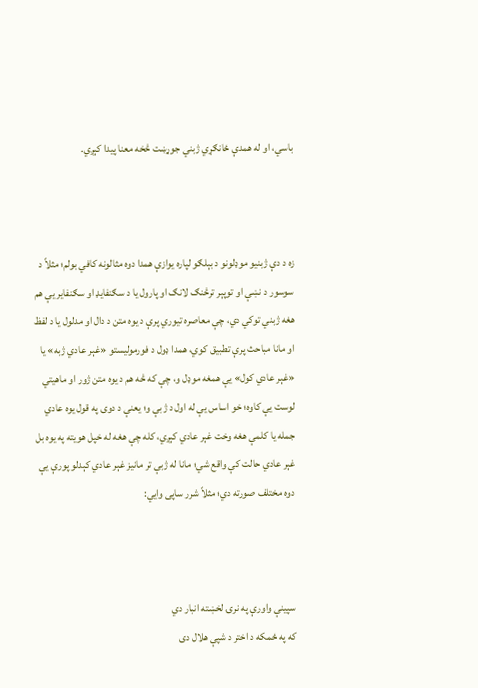باسي، او له همدې ځانګړي ژبني جوړښت څخه معنا پیدا کېږي.



زه د دې ژبنیو موډلونو د بېلګو لپاره یوازې همدا دوه مثالونه کافي بولم؛ مثلاً د سوسور د نښې او توپېر ترڅنګ لانګ او پارول یا د سګنفایډ او سګنفایر یې هم هغه ژبني توکي دي، چې معاصره تیوري پرې د یوه متن د دال او مدلول یا د لفظ او مانا مباحث پرې تطبیق کوي، همدا ډول د فورمولیستو «غېر عادي ژبه» یا «غېر عادي کول» یې همغه موډل و، چې که څه هم د یوه متن ژور او ماهیتي لوست یې کاوه؛ خو اساس یې له اول د ژبې و؛ یعنې د دوی په قول یوه عادي جمله یا کلمې هغه وخت غېر عادي کېږي، کله چې هغه له خپل هویته په یوه بل غېر عادي حالت کې واقع شي؛ مانا له ژبې تر مانیز غېر عادي کېدلو پورې یې دوه مختلف صورته دي؛ مثلاً شرر ساپی وايي:



سپینې واورې په نرۍ لخښته انبار دي
که په ځمکه د اختر د شپې هلال دی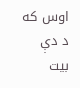اوس که د دې بیت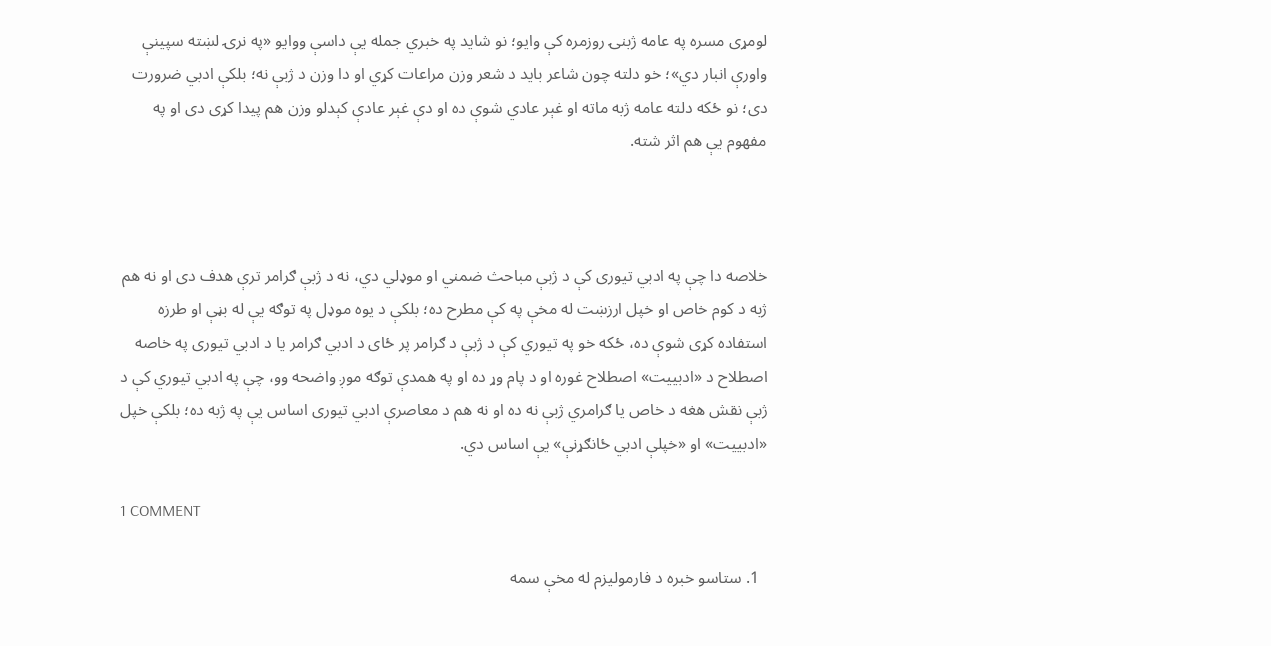لومړی مسره په عامه ژبنۍ روزمره کې وایو؛ نو شاید په خبري جمله یې داسې ووایو «په نرۍ لښته سپینې واورې انبار دي»؛ خو دلته چون شاعر باید د شعر وزن مراعات کړي او دا وزن د ژبې نه؛ بلکې ادبي ضرورت دی؛ نو ځکه دلته عامه ژبه ماته او غېر عادي شوې ده او دې غېر عادې کېدلو وزن هم پیدا کړی دی او په مفهوم یې هم اثر شته.



خلاصه دا چې په ادبي تیوری کې د ژبې مباحث ضمني او موډلي دي، نه د ژبې ګرامر ترې هدف دی او نه هم ژبه د کوم خاص او خپل ارزښت له مخې په کې مطرح ده؛ بلکې د یوه موډل په توګه یې له بڼې او طرزه استفاده کړی شوې ده، ځکه خو په تیوري کې د ژبې د ګرامر پر ځای د ادبي ګرامر یا د ادبي تیوری په خاصه اصطلاح د «ادبییت» اصطلاح غوره او د پام وړ ده او په همدې توګه موږ واضحه وو، چې په ادبي تیوري کې د ژبې نقش هغه د خاص یا ګرامري ژبې نه ده او نه هم د معاصرې ادبي تیوری اساس یې په ژبه ده؛ بلکې خپل «ادبيیت» او «خپلې ادبي ځانګړنې» یې اساس دي.

1 COMMENT

  1. ستاسو خبره د فارموليزم له مخې سمه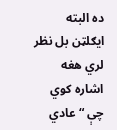ده البته ایګلټن بل نظر لري هغه اشاره کوي چې “عادي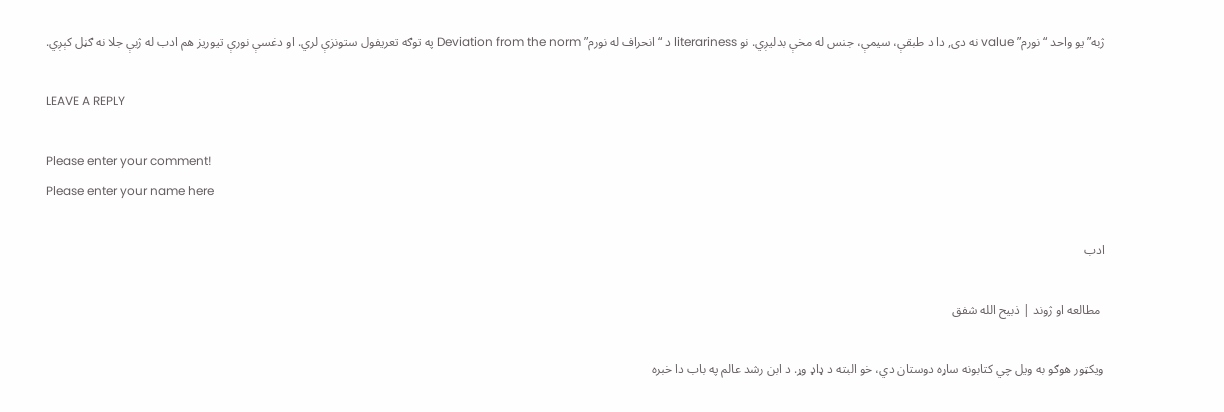ژبه” یو واحد “نورم” value نه دی, دا د طبقې، سیمې، جنس له مخې بدلیږي. نو literariness د “انحراف له نورم” Deviation from the norm په توګه تعریفول ستونزې لري. او دغسې نورې تيوريز هم ادب له ژبې جلا نه ګڼل کېږي.

LEAVE A REPLY

Please enter your comment!
Please enter your name here

ادب

 مطالعه او ژوند | ذبیح الله شفق

ویکټور هوګو به ویل چي کتابونه ساړه دوستان دي، خو البته د ډاډ وړ. د ابن رشد عالم په باب دا خبره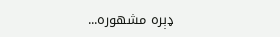ډېره مشهوره...